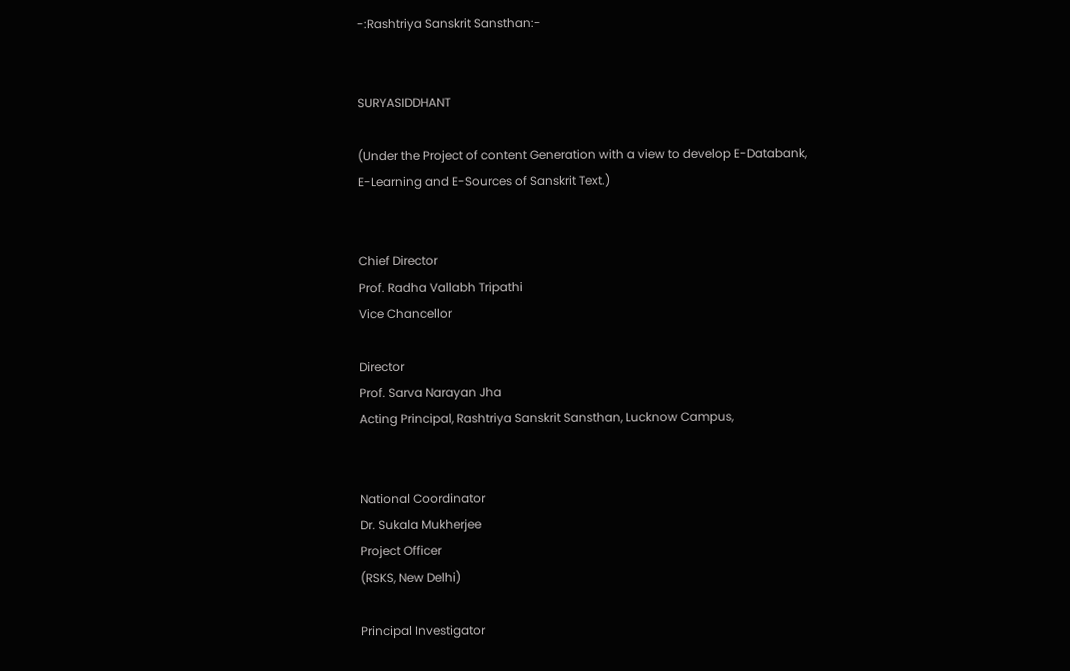-:Rashtriya Sanskrit Sansthan:-


SURYASIDDHANT

(Under the Project of content Generation with a view to develop E-Databank,
E-Learning and E-Sources of Sanskrit Text.)


Chief Director
Prof. Radha Vallabh Tripathi
Vice Chancellor

Director
Prof. Sarva Narayan Jha
Acting Principal, Rashtriya Sanskrit Sansthan, Lucknow Campus,


National Coordinator
Dr. Sukala Mukherjee
Project Officer
(RSKS, New Delhi)

Principal Investigator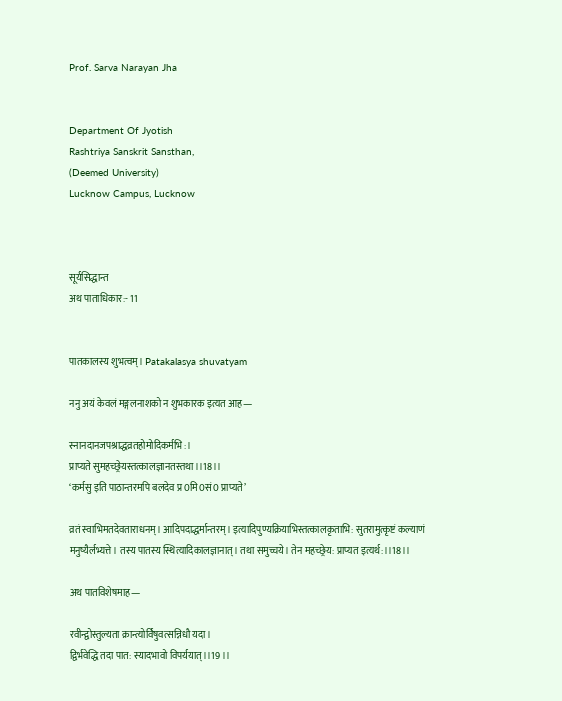Prof. Sarva Narayan Jha


Department Of Jyotish
Rashtriya Sanskrit Sansthan,
(Deemed University)
Lucknow Campus, Lucknow



सूर्यसिद्धान्त
अथ पाताधिकार:- 11


पातकालस्य शुभत्वम्‌। Patakalasya shuvatyam

ननु अयं केवलं मङ्गलनाशको न शुभकारक इत्यत आह—

स्नानदानजपश्राद्धव्रतहोमोदिकर्मभि:।
प्राप्यते सुमहच्छ्रेयस्तत्कालज्ञानतस्तथा।।18।।
‘कर्मसु इति पाठान्तरमपि बलदेव प्र0मि0सं0 प्राप्यते’

व्रतं स्वाभिमतदेवताराधनम्। आदिपदाद्धर्मान्तरम्। इत्यादिपुण्यक्रियाभिस्तत्कालकृताभि: सुतरामुत्कृष्टं कल्याणं मनुष्यैर्लभ्यत्ते। तस्य पातस्य स्थित्यादिकालज्ञानात्। तथा समुच्चये। तेन महच्छ्रेय: प्राप्यत इत्यर्थ:।।18।।

अथ पातविशेषमाह—

रवीन्द्वोस्तुल्यता क्रान्त्योर्विषुवत्सन्निधौ यदा।
द्विर्भवेद्धि तदा पात: स्यादभावो विपर्ययात्।।19।।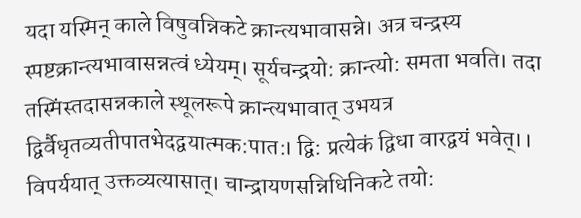यदा यस्मिन् काले विषुवन्निकटे क्रान्त्यभावासन्ने। अत्र चन्द्रस्य स्पष्टक्रान्त्यभावासन्नत्वं ध्येयम्। सूर्यचन्द्रयो: क्रान्त्यो: समता भवति। तदा तस्मिंस्तदासन्नकाले स्थूलरूपे क्रान्त्यभावात् उभयत्र द्विर्वैधृतव्यतीपातभेदद्वयात्मक:पात:। द्वि: प्रत्येकं द्विधा वारद्वयं भवेत्।। विपर्ययात् उक्तव्यत्यासात्। चान्द्रायणसन्निधिनिकटे तयो: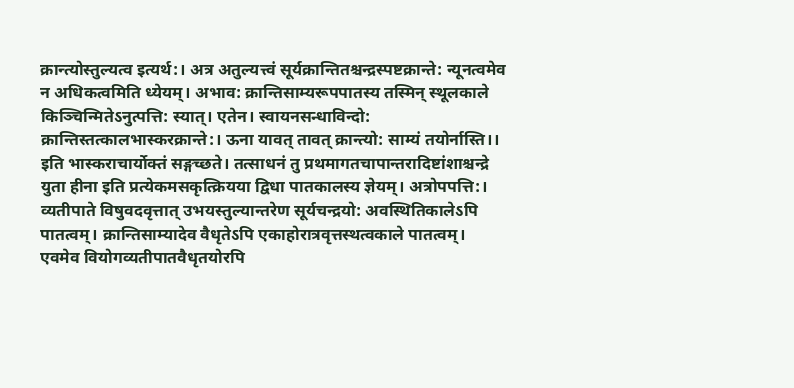क्रान्त्योस्तुल्यत्व इत्यर्थ:। अत्र अतुल्यत्त्वं सूर्यक्रान्तितश्चन्द्रस्पष्टक्रान्ते: न्यूनत्वमेव न अधिकत्वमिति ध्येयम्। अभाव: क्रान्तिसाम्यरूपपातस्य तस्मिन् स्थूलकाले किञ्चिन्मितेऽनुत्पत्ति: स्यात्। एतेन। स्वायनसन्धाविन्दो: क्रान्तिस्तत्कालभास्करक्रान्ते:। ऊना यावत् तावत् क्रान्त्यो: साम्यं तयोर्नास्ति।। इति भास्कराचार्योक्तं सङ्गच्छते। तत्साधनं तु प्रथमागतचापान्तरादिष्टांशाश्चन्द्रे युता हीना इति प्रत्येकमसकृत्क्रियया द्विधा पातकालस्य ज्ञेयम्। अत्रोपपत्ति:। व्यतीपाते विषुवदवृत्तात् उभयस्तुल्यान्तरेण सूर्यचन्द्रयो: अवस्थितिकालेऽपि पातत्वम्। क्रान्तिसाम्यादेव वैधृतेऽपि एकाहोरात्रवृत्तस्थत्वकाले पातत्वम्। एवमेव वियोगव्यतीपातवैधृतयोरपि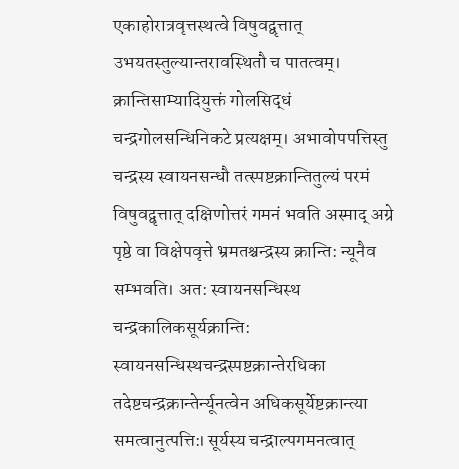एकाहोरात्रवृत्तस्थत्वे विषुवद्वृत्तात् उभयतस्तुल्यान्तरावस्थितौ च पातत्वम्। क्रान्तिसाम्यादियुक्तं गोलसिद्धं चन्द्रगोलसन्धिनिकटे प्रत्यक्षम्। अभावोपपत्तिस्तु चन्द्रस्य स्वायनसन्धौ तत्स्पष्टक्रान्तितुल्यं परमं विषुवद्वृत्तात् दक्षिणोत्तरं गमनं भवति अस्माद् अग्रे पृष्ठे वा विक्षेपवृत्ते भ्रमतश्चन्द्रस्य क्रान्ति: न्यूनैव सम्भवति। अत: स्वायनसन्धिस्थ चन्द्रकालिकसूर्यक्रान्ति: स्वायनसन्धिस्थचन्द्रस्पष्टक्रान्तेरधिका तदेष्टचन्द्रक्रान्तेर्न्यूनत्वेन अधिकसूर्येष्टक्रान्त्या समत्वानुत्पत्ति:। सूर्यस्य चन्द्राल्पगमनत्वात्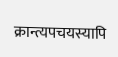क्रान्त्यपचयस्यापि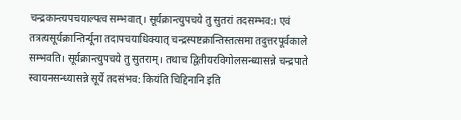चन्द्रकान्त्यपचयाल्पत्व सम्भवात्। सूर्यक्रान्त्युपचये तु सुतरां तदसम्भव:। एवं तत्रत्यसूर्यक्रान्तिर्न्यूना तदापचयाधिक्यात् चन्द्रस्पष्टक्रान्तिस्तत्समा तदुत्तरपूर्वकाले सम्भवति। सूर्यक्रान्त्युपचये तु सुतराम्। तथाच द्वितीयरविगोलसन्ध्यासन्ने चन्द्रपाते स्वायनसन्ध्यासन्ने सूर्ये तदसंभव: कियंति चिद्दिनानि इति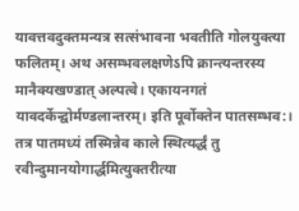यावत्तवदुक्तमन्यत्र सत्संभावना भवतीति गोलयुक्त्या फलितम्। अथ असम्भवलक्षणेऽपि क्रान्त्यन्तरस्य मानैक्यखण्डात् अल्पत्वे। एकायनगतं यावदर्केन्द्वोर्मण्डलान्तरम्। इति पूर्वोक्तेन पातसम्भव:। तत्र पातमध्यं तस्मिन्नेव काले स्थित्यर्द्धं तु रवीन्दुमानयोगार्द्धमित्युक्तरीत्या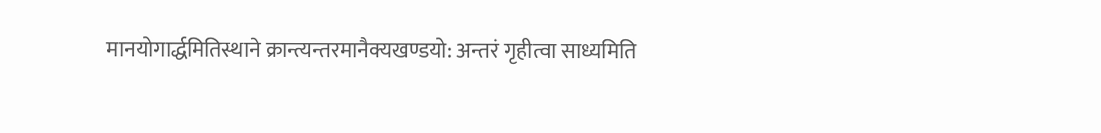मानयोगार्द्धमितिस्थाने क्रान्त्यन्तरमानैक्यखण्डयो: अन्तरं गृहीत्वा साध्यमिति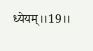ध्येयम्।।19।।